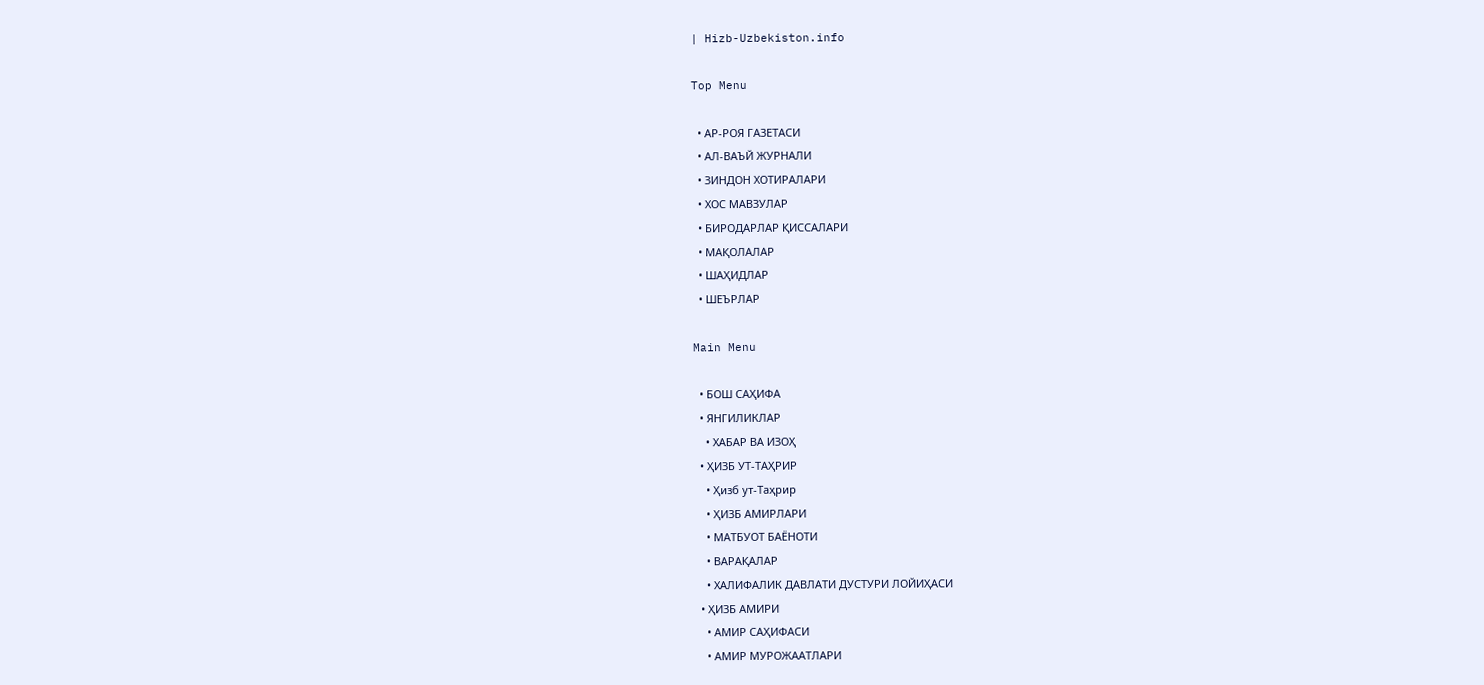| Hizb-Uzbekiston.info

Top Menu

  • АР-РОЯ ГАЗЕТАСИ
  • АЛ-ВАЪЙ ЖУРНАЛИ
  • ЗИНДОН ХОТИРАЛАРИ
  • ХОС МАВЗУЛАР
  • БИРОДАРЛАР ҚИССАЛАРИ
  • МАҚОЛАЛАР
  • ШАҲИДЛАР
  • ШЕЪРЛАР

Main Menu

  • БОШ САҲИФА
  • ЯНГИЛИКЛАР
    • ХАБАР ВА ИЗОҲ
  • ҲИЗБ УТ-ТАҲРИР
    • Ҳизб ут-Таҳрир
    • ҲИЗБ АМИРЛАРИ
    • МАТБУОТ БАЁНОТИ
    • ВАРАҚАЛАР
    • ХАЛИФАЛИК ДАВЛАТИ ДУСТУРИ ЛОЙИҲАСИ
  • ҲИЗБ АМИРИ
    • АМИР САҲИФАСИ
    • АМИР МУРОЖААТЛАРИ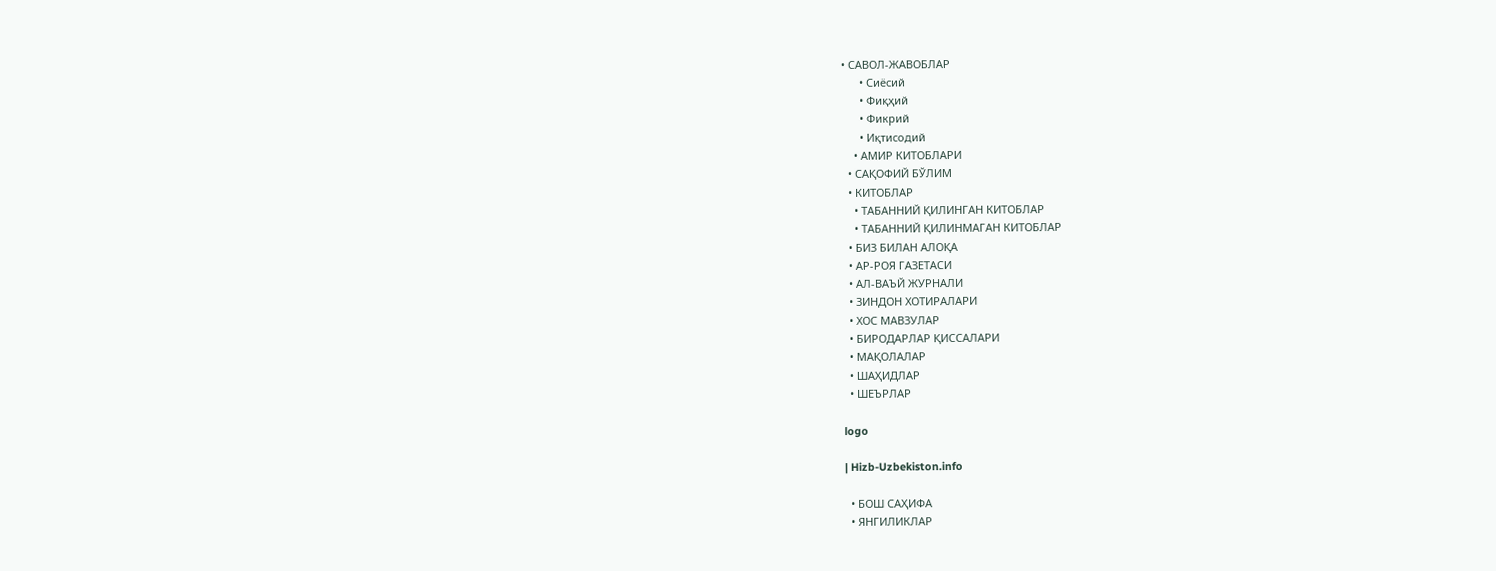• САВОЛ-ЖАВОБЛАР
      • Сиёсий
      • Фиқҳий
      • Фикрий
      • Иқтисодий
    • АМИР КИТОБЛАРИ
  • САҚОФИЙ БЎЛИМ
  • КИТОБЛАР
    • ТАБАННИЙ ҚИЛИНГАН КИТОБЛАР
    • ТАБАННИЙ ҚИЛИНМАГАН КИТОБЛАР
  • БИЗ БИЛАН АЛОҚА
  • АР-РОЯ ГАЗЕТАСИ
  • АЛ-ВАЪЙ ЖУРНАЛИ
  • ЗИНДОН ХОТИРАЛАРИ
  • ХОС МАВЗУЛАР
  • БИРОДАРЛАР ҚИССАЛАРИ
  • МАҚОЛАЛАР
  • ШАҲИДЛАР
  • ШЕЪРЛАР

logo

| Hizb-Uzbekiston.info

  • БОШ САҲИФА
  • ЯНГИЛИКЛАР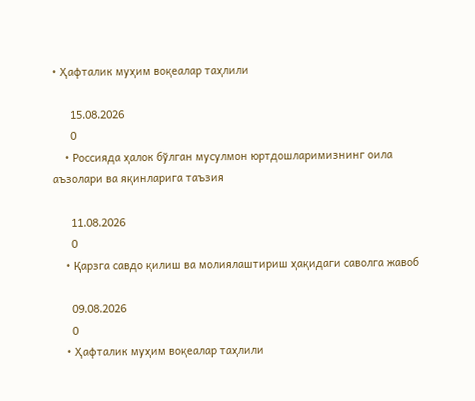• Ҳафталик муҳим воқеалар таҳлили

      15.08.2026
      0
    • Россияда ҳалок бўлган мусулмон юртдошларимизнинг оила аъзолари ва яқинларига таъзия

      11.08.2026
      0
    • Қарзга савдо қилиш ва молиялаштириш ҳақидаги саволга жавоб

      09.08.2026
      0
    • Ҳафталик муҳим воқеалар таҳлили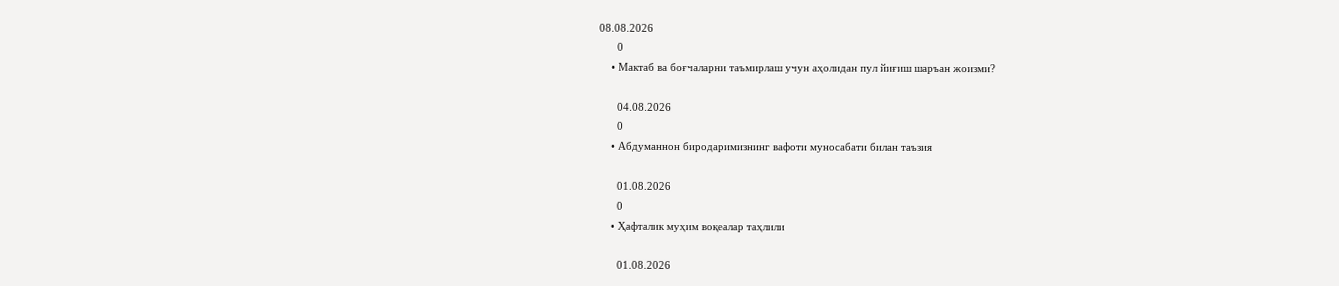08.08.2026
      0
    • Мактаб ва боғчаларни таъмирлаш учун аҳолидан пул йиғиш шаръан жоизми?

      04.08.2026
      0
    • Абдуманнон биродаримизнинг вафоти муносабати билан таъзия

      01.08.2026
      0
    • Ҳафталик муҳим воқеалар таҳлили

      01.08.2026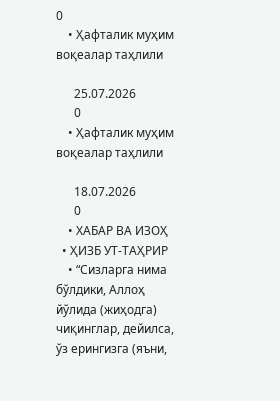0
    • Ҳафталик муҳим воқеалар таҳлили

      25.07.2026
      0
    • Ҳафталик муҳим воқеалар таҳлили

      18.07.2026
      0
    • ХАБАР ВА ИЗОҲ
  • ҲИЗБ УТ-ТАҲРИР
    • “Сизларга нима бўлдики, Аллоҳ йўлида (жиҳодга) чиқинглар, дейилса, ўз ерингизга (яъни,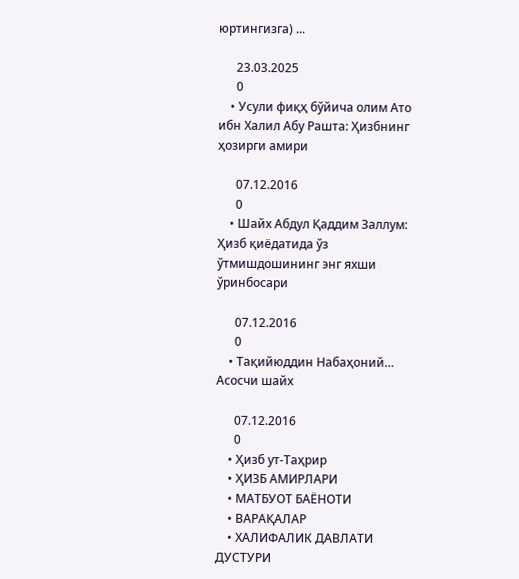юртингизга) ...

      23.03.2025
      0
    • Усули фиқҳ бўйича олим Ато ибн Халил Абу Рашта: Ҳизбнинг ҳозирги амири

      07.12.2016
      0
    • Шайх Абдул Қаддим Заллум: Ҳизб қиёдатида ўз ўтмишдошининг энг яхши ўринбосари

      07.12.2016
      0
    • Тақийюддин Набаҳоний… Асосчи шайх

      07.12.2016
      0
    • Ҳизб ут-Таҳрир
    • ҲИЗБ АМИРЛАРИ
    • МАТБУОТ БАЁНОТИ
    • ВАРАҚАЛАР
    • ХАЛИФАЛИК ДАВЛАТИ ДУСТУРИ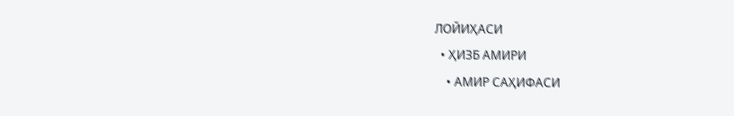ЛОЙИҲАСИ
  • ҲИЗБ АМИРИ
    • АМИР САҲИФАСИ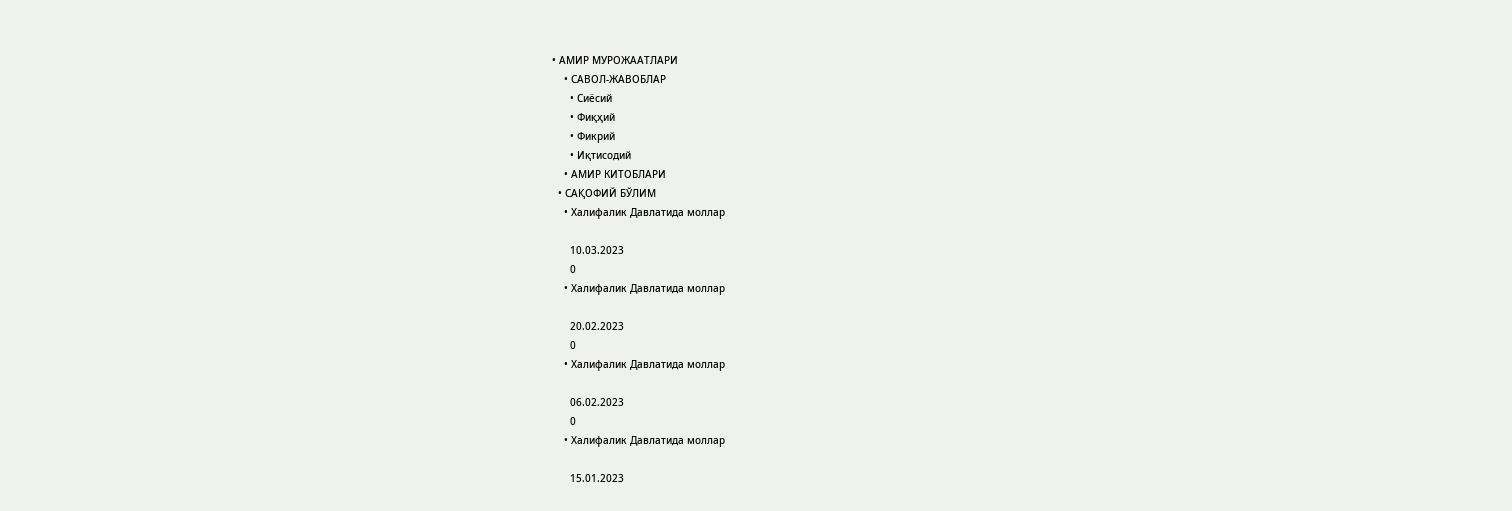• АМИР МУРОЖААТЛАРИ
    • САВОЛ-ЖАВОБЛАР
      • Сиёсий
      • Фиқҳий
      • Фикрий
      • Иқтисодий
    • АМИР КИТОБЛАРИ
  • САҚОФИЙ БЎЛИМ
    • Халифалик Давлатида моллар

      10.03.2023
      0
    • Халифалик Давлатида моллар

      20.02.2023
      0
    • Халифалик Давлатида моллар

      06.02.2023
      0
    • Халифалик Давлатида моллар

      15.01.2023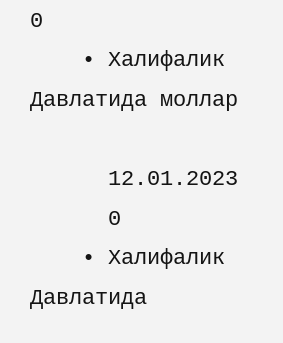0
    • Халифалик Давлатида моллар

      12.01.2023
      0
    • Халифалик Давлатида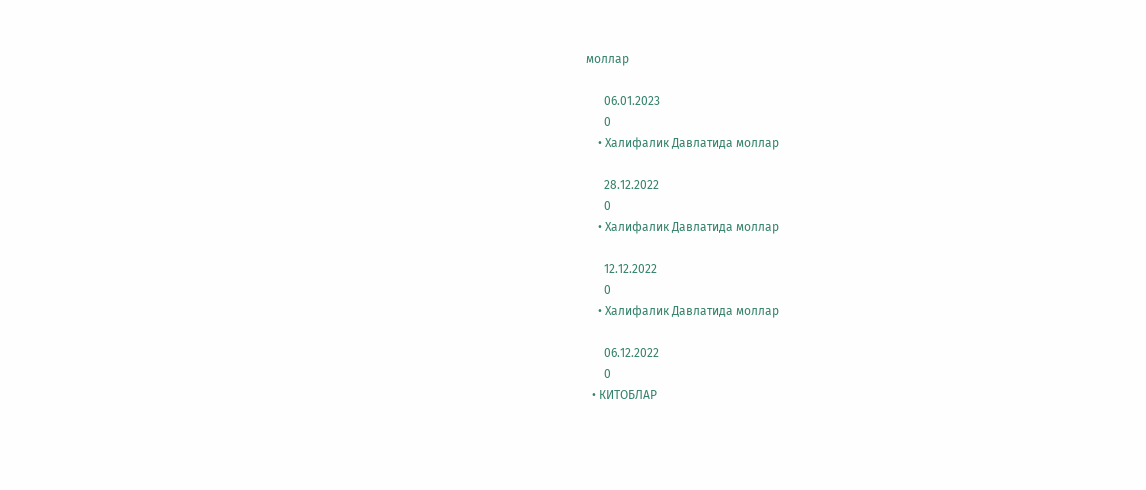моллар

      06.01.2023
      0
    • Халифалик Давлатида моллар

      28.12.2022
      0
    • Халифалик Давлатида моллар

      12.12.2022
      0
    • Халифалик Давлатида моллар

      06.12.2022
      0
  • КИТОБЛАР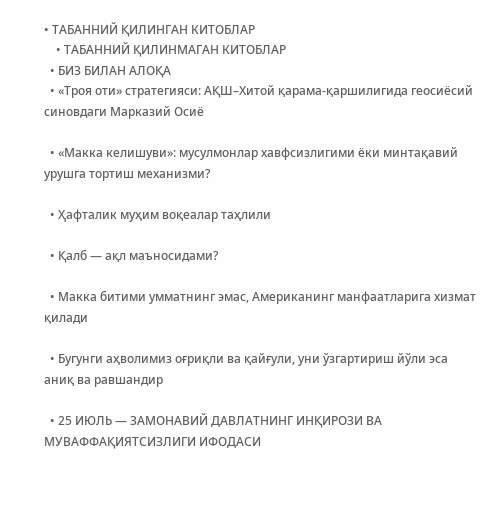• ТАБАННИЙ ҚИЛИНГАН КИТОБЛАР
    • ТАБАННИЙ ҚИЛИНМАГАН КИТОБЛАР
  • БИЗ БИЛАН АЛОҚА
  • «Троя оти» стратегияси: АҚШ–Хитой қарама-қаршилигида геосиёсий синовдаги Марказий Осиё

  • «Макка келишуви»: мусулмонлар хавфсизлигими ёки минтақавий урушга тортиш механизми?

  • Ҳафталик муҳим воқеалар таҳлили

  • Қалб — ақл маъносидами?

  • Макка битими умматнинг эмас, Американинг манфаатларига хизмат қилади

  • Бугунги аҳволимиз оғриқли ва қайғули, уни ўзгартириш йўли эса аниқ ва равшандир

  • 25 ИЮЛЬ — ЗАМОНАВИЙ ДАВЛАТНИНГ ИНҚИРОЗИ ВА МУВАФФАҚИЯТСИЗЛИГИ ИФОДАСИ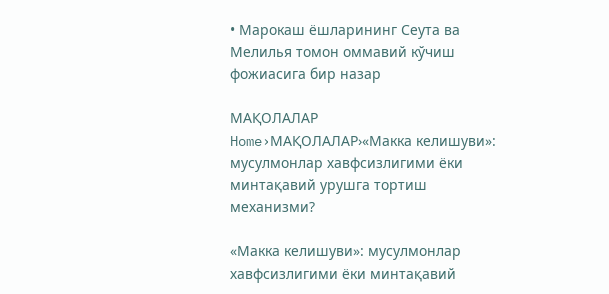• Марокаш ёшларининг Сеута ва Мелилья томон оммавий кўчиш фожиасига бир назар

МАҚОЛАЛАР
Home›МАҚОЛАЛАР›«Макка келишуви»: мусулмонлар хавфсизлигими ёки минтақавий урушга тортиш механизми?

«Макка келишуви»: мусулмонлар хавфсизлигими ёки минтақавий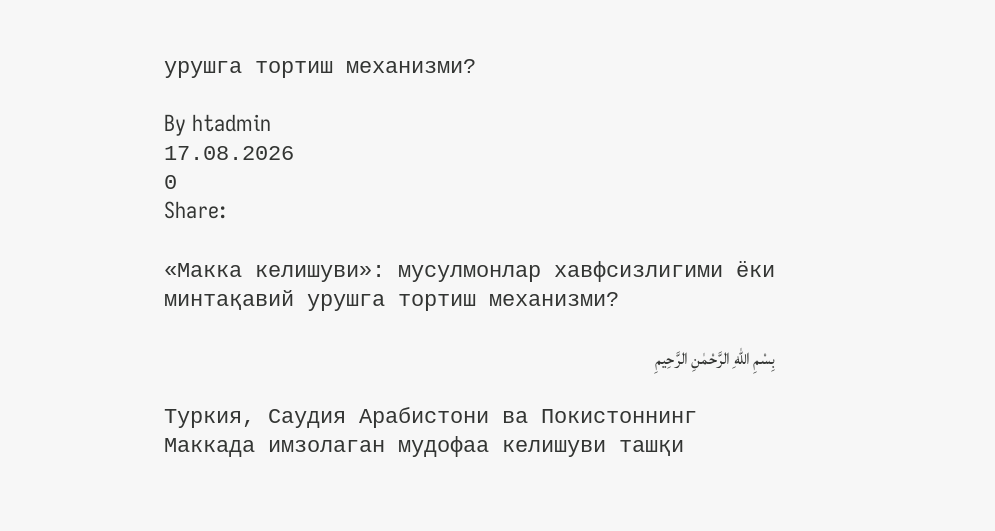урушга тортиш механизми?

By htadmin
17.08.2026
0
Share:

«Макка келишуви»: мусулмонлар хавфсизлигими ёки минтақавий урушга тортиш механизми?

بِسْمِ اللهِ الرَّحْمٰنِ الرَّحِيمِ

Туркия, Саудия Арабистони ва Покистоннинг Маккада имзолаган мудофаа келишуви ташқи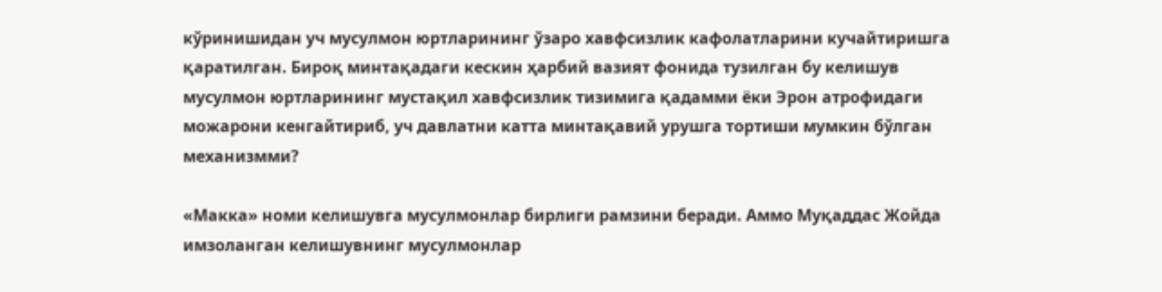кўринишидан уч мусулмон юртларининг ўзаро хавфсизлик кафолатларини кучайтиришга қаратилган. Бироқ минтақадаги кескин ҳарбий вазият фонида тузилган бу келишув мусулмон юртларининг мустақил хавфсизлик тизимига қадамми ёки Эрон атрофидаги можарони кенгайтириб, уч давлатни катта минтақавий урушга тортиши мумкин бўлган механизмми?

«Макка» номи келишувга мусулмонлар бирлиги рамзини беради. Аммо Муқаддас Жойда имзоланган келишувнинг мусулмонлар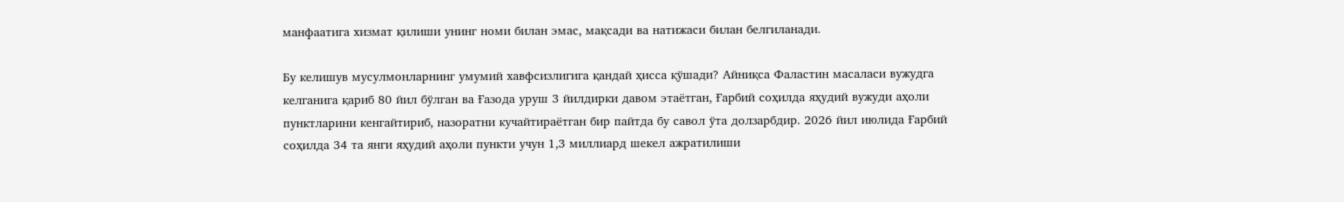манфаатига хизмат қилиши унинг номи билан эмас, мақсади ва натижаси билан белгиланади.

Бу келишув мусулмонларнинг умумий хавфсизлигига қандай ҳисса қўшади? Айниқса Фаластин масаласи вужудга келганига қариб 80 йил бўлган ва Ғазода уруш 3 йилдирки давом этаётган, Ғарбий соҳилда яҳудий вужуди аҳоли пунктларини кенгайтириб, назоратни кучайтираётган бир пайтда бу савол ўта долзарбдир. 2026 йил июлида Ғарбий соҳилда 34 та янги яҳудий аҳоли пункти учун 1,3 миллиард шекел ажратилиши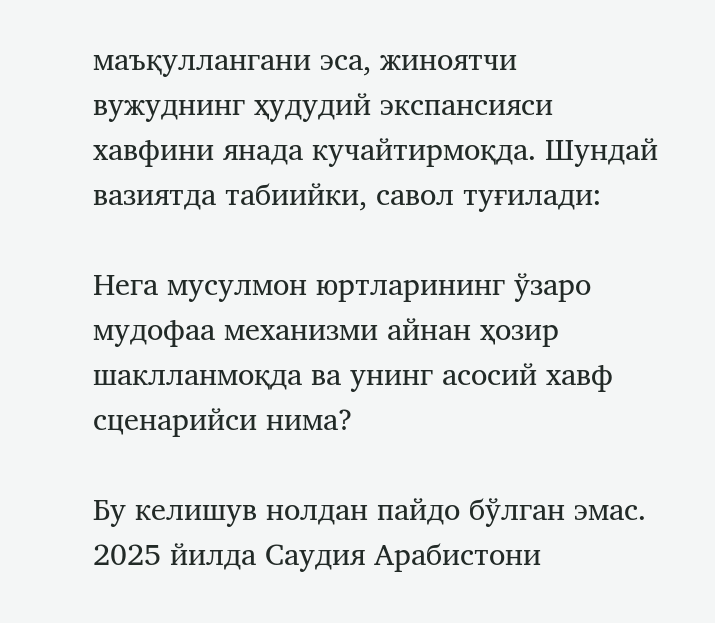маъқуллангани эса, жиноятчи вужуднинг ҳудудий экспансияси хавфини янада кучайтирмоқда. Шундай вазиятда табиийки, савол туғилади:

Нега мусулмон юртларининг ўзаро мудофаа механизми айнан ҳозир шаклланмоқда ва унинг асосий хавф сценарийси нима?

Бу келишув нолдан пайдо бўлган эмас. 2025 йилда Саудия Арабистони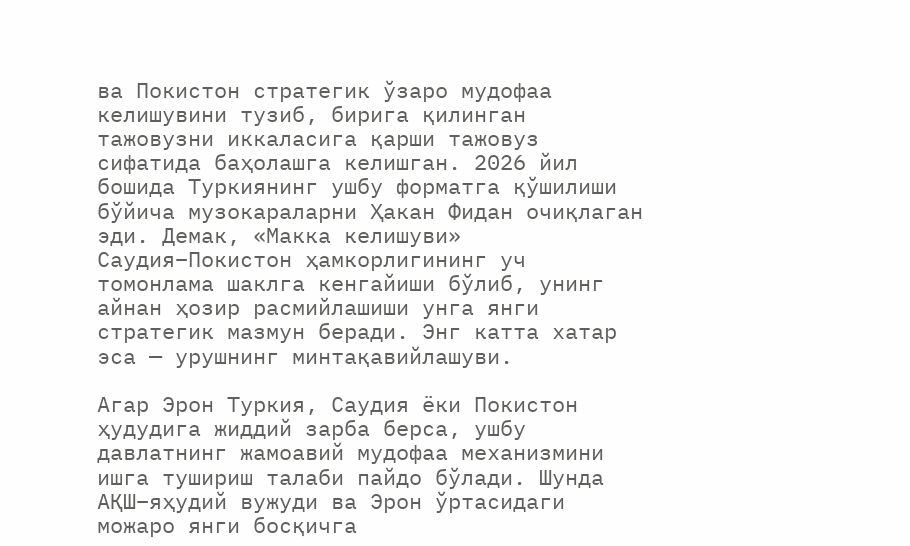ва Покистон стратегик ўзаро мудофаа келишувини тузиб, бирига қилинган тажовузни иккаласига қарши тажовуз сифатида баҳолашга келишган. 2026 йил бошида Туркиянинг ушбу форматга қўшилиши бўйича музокараларни Ҳакан Фидан очиқлаган эди. Демак, «Макка келишуви» Саудия–Покистон ҳамкорлигининг уч томонлама шаклга кенгайиши бўлиб, унинг айнан ҳозир расмийлашиши унга янги стратегик мазмун беради. Энг катта хатар эса — урушнинг минтақавийлашуви.

Агар Эрон Туркия, Саудия ёки Покистон ҳудудига жиддий зарба берса, ушбу давлатнинг жамоавий мудофаа механизмини ишга тушириш талаби пайдо бўлади. Шунда АҚШ–яҳудий вужуди ва Эрон ўртасидаги можаро янги босқичга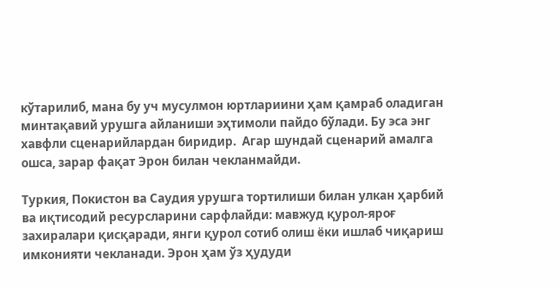кўтарилиб, мана бу уч мусулмон юртлариини ҳам қамраб оладиган минтақавий урушга айланиши эҳтимоли пайдо бўлади. Бу эса энг хавфли сценарийлардан биридир.  Агар шундай сценарий амалга ошса, зарар фақат Эрон билан чекланмайди.

Туркия, Покистон ва Саудия урушга тортилиши билан улкан ҳарбий ва иқтисодий ресурсларини сарфлайди: мавжуд қурол-яроғ захиралари қисқаради, янги қурол сотиб олиш ёки ишлаб чиқариш имконияти чекланади. Эрон ҳам ўз ҳудуди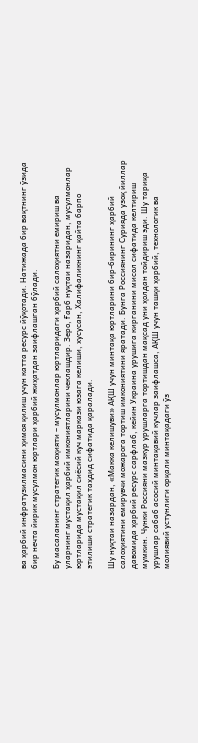ва ҳарбий инфратузилмасини ҳимоя қилиш учун катта ресурс йўқотади. Натижада бир вақтнинг ўзида бир нечта йирик мусулмон юртлари ҳарбий жиҳатдан заифлашган бўлади.

Бу масаланинг стратегик моҳияти – мусулмонлар юртларидаги ҳарбий салоҳиятни емириш ва уларнинг мустақил ҳарбий имкониятларини чеклашдир. Зеро, Ғарб нуқтаи назаридан, мусулмонлар юртларида мустақил сиёсий куч маркази юзага келиши, хусусан, Халифаликнинг қайта барпо этилиши стратегик таҳдид сифатида қаралади.

Шу нуқтаи назардан, «Макка келишуви» АҚШ учун минтақа юртларини бир-бирининг ҳарбий салоҳиятини емирувчи можарога тортиш имкониятини яратади. Бунга Россиянинг Сурияда узоқ йиллар давомида ҳарбий ресурс сарфлаб, кейин Украина урушига кирганини мисол сифатида келтириш мумкин. Чунки Россияни мазкур урушларга тортишдан мақсад уни ҳолдан тойдириш эди. Шу тариқа урушлар сабаб асосий минтақавий кучлар заифлашса, АҚШ учун ташқи ҳарбий, технологик ва молиявий устунлиги орқали минтақадаги ўз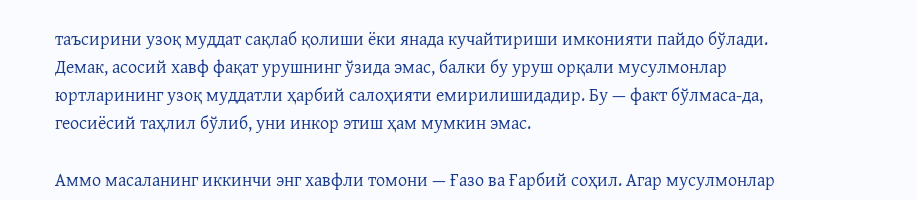таъсирини узоқ муддат сақлаб қолиши ёки янада кучайтириши имконияти пайдо бўлади. Демак, асосий хавф фақат урушнинг ўзида эмас, балки бу уруш орқали мусулмонлар юртларининг узоқ муддатли ҳарбий салоҳияти емирилишидадир. Бу — факт бўлмаса-да, геосиёсий таҳлил бўлиб, уни инкор этиш ҳам мумкин эмас.

Аммо масаланинг иккинчи энг хавфли томони — Ғазо ва Ғарбий соҳил. Агар мусулмонлар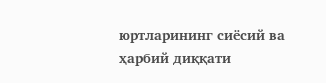юртларининг сиёсий ва ҳарбий диққати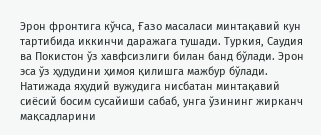Эрон фронтига кўчса, Ғазо масаласи минтақавий кун тартибида иккинчи даражага тушади. Туркия, Саудия ва Покистон ўз хавфсизлиги билан банд бўлади. Эрон эса ўз ҳудудини ҳимоя қилишга мажбур бўлади. Натижада яҳудий вужудига нисбатан минтақавий сиёсий босим сусайиши сабаб, унга ўзининг жирканч мақсадларини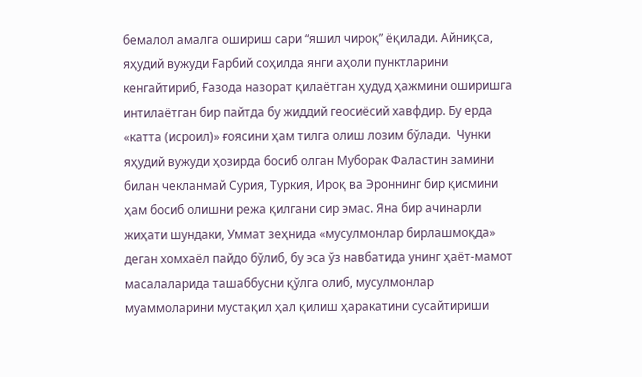бемалол амалга ошириш сари “яшил чироқ” ёқилади. Айниқса, яҳудий вужуди Ғарбий соҳилда янги аҳоли пунктларини кенгайтириб, Ғазода назорат қилаётган ҳудуд ҳажмини оширишга интилаётган бир пайтда бу жиддий геосиёсий хавфдир. Бу ерда «катта (исроил)» ғоясини ҳам тилга олиш лозим бўлади.  Чунки яҳудий вужуди ҳозирда босиб олган Муборак Фаластин замини билан чекланмай Сурия, Туркия, Ироқ ва Эроннинг бир қисмини ҳам босиб олишни режа қилгани сир эмас. Яна бир ачинарли жиҳати шундаки, Уммат зеҳнида «мусулмонлар бирлашмоқда» деган хомхаёл пайдо бўлиб, бу эса ўз навбатида унинг ҳаёт-мамот масалаларида ташаббусни қўлга олиб, мусулмонлар муаммоларини мустақил ҳал қилиш ҳаракатини сусайтириши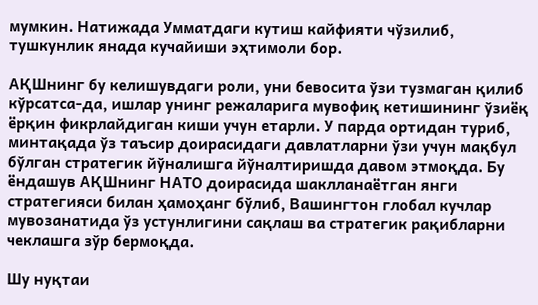мумкин. Натижада Умматдаги кутиш кайфияти чўзилиб, тушкунлик янада кучайиши эҳтимоли бор.

АҚШнинг бу келишувдаги роли, уни бевосита ўзи тузмаган қилиб кўрсатса-да, ишлар унинг режаларига мувофиқ кетишининг ўзиёқ ёрқин фикрлайдиган киши учун етарли. У парда ортидан туриб, минтақада ўз таъсир доирасидаги давлатларни ўзи учун мақбул бўлган стратегик йўналишга йўналтиришда давом этмоқда. Бу ёндашув АҚШнинг НАТО доирасида шаклланаётган янги стратегияси билан ҳамоҳанг бўлиб, Вашингтон глобал кучлар мувозанатида ўз устунлигини сақлаш ва стратегик рақибларни чеклашга зўр бермоқда.

Шу нуқтаи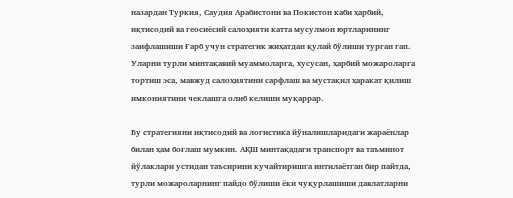назардан Туркия, Саудия Арабистони ва Покистон каби ҳарбий, иқтисодий ва геосиёсий салоҳияти катта мусулмон юртларининг заифлашиши Ғарб учун стратегик жиҳатдан қулай бўлиши турган гап. Уларни турли минтақавий муаммоларга, хусусан, ҳарбий можароларга тортиш эса, мавжуд салоҳиятини сарфлаш ва мустақил ҳаракат қилиш имкониятини чеклашга олиб келиши муқаррар.

Бу стратегияни иқтисодий ва логистика йўналишларидаги жараёнлар билан ҳам боғлаш мумкин. АҚШ минтақадаги транспорт ва таъминот йўлаклари устидан таъсирини кучайтиришга интилаётган бир пайтда, турли можароларнинг пайдо бўлиши ёки чуқурлашиши давлатларни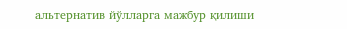альтернатив йўлларга мажбур қилиши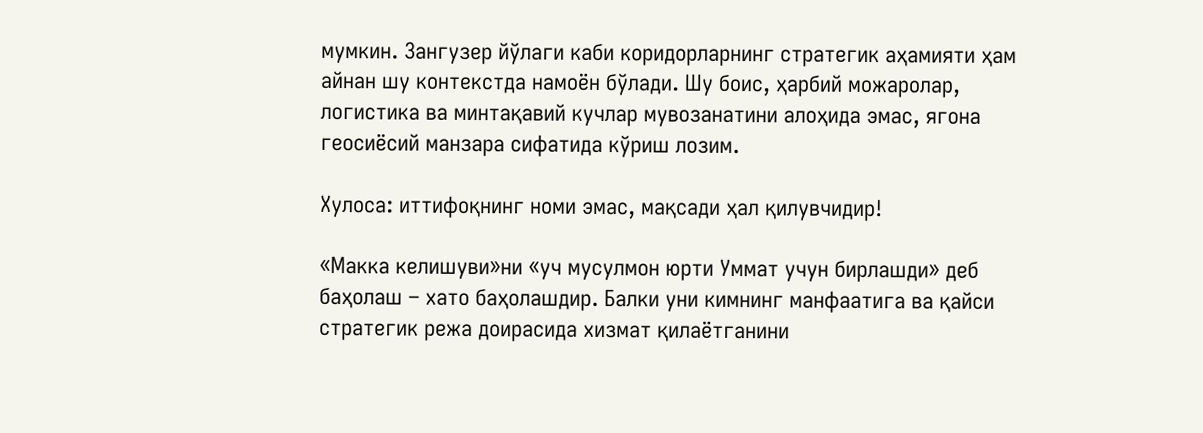мумкин. Зангузер йўлаги каби коридорларнинг стратегик аҳамияти ҳам айнан шу контекстда намоён бўлади. Шу боис, ҳарбий можаролар, логистика ва минтақавий кучлар мувозанатини алоҳида эмас, ягона геосиёсий манзара сифатида кўриш лозим.

Хулоса: иттифоқнинг номи эмас, мақсади ҳал қилувчидир!

«Макка келишуви»ни «уч мусулмон юрти Уммат учун бирлашди» деб баҳолаш – хато баҳолашдир. Балки уни кимнинг манфаатига ва қайси стратегик режа доирасида хизмат қилаётганини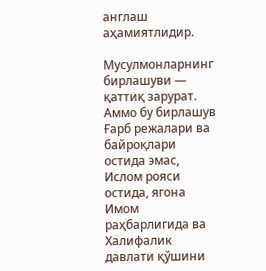англаш аҳамиятлидир.

Мусулмонларнинг бирлашуви — қаттиқ зарурат. Аммо бу бирлашув Ғарб режалари ва байроқлари остида эмас, Ислом рояси остида, ягона Имом раҳбарлигида ва Халифалик давлати қўшини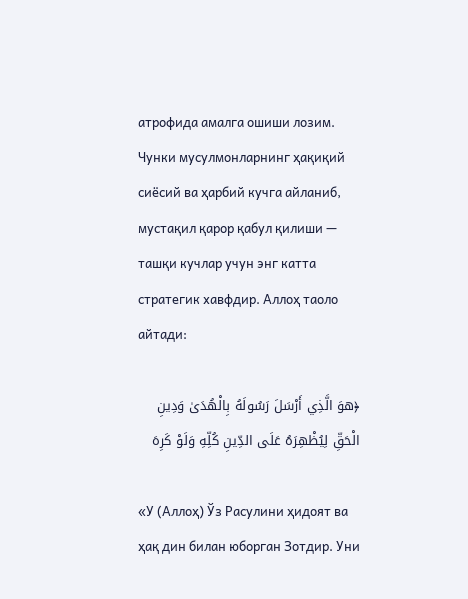атрофида амалга ошиши лозим. Чунки мусулмонларнинг ҳақиқий сиёсий ва ҳарбий кучга айланиб, мустақил қарор қабул қилиши — ташқи кучлар учун энг катта стратегик хавфдир. Аллоҳ таоло айтади:

﴿هوَ الَّذِي أَرْسَلَ رَسُولَهُ بِالْهُدَىٰ وَدِينِ الْحَقِّ لِيُظْهِرَهُ عَلَى الدِّينِ كُلِّهِ وَلَوْ كَرِهَ

«У (Аллоҳ) Ўз Расулини ҳидоят ва ҳақ дин билан юборган Зотдир. Уни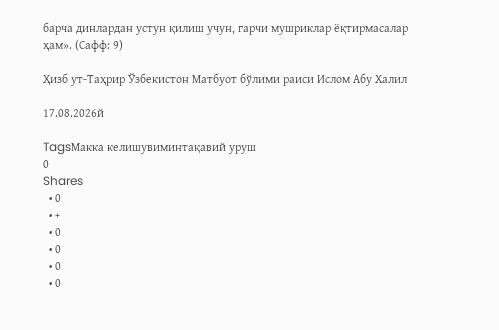барча динлардан устун қилиш учун, гарчи мушриклар ёқтирмасалар ҳам». (Сафф: 9)

Ҳизб ут-Таҳрир Ўзбекистон Матбуот бўлими раиси Ислом Абу Халил

17.08.2026й

TagsМакка келишувиминтақавий уруш
0
Shares
  • 0
  • +
  • 0
  • 0
  • 0
  • 0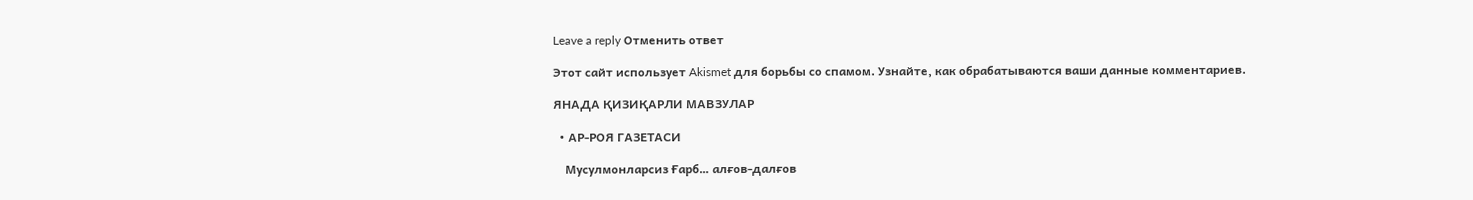Leave a reply Отменить ответ

Этот сайт использует Akismet для борьбы со спамом. Узнайте, как обрабатываются ваши данные комментариев.

ЯНАДА ҚИЗИҚАРЛИ МАВЗУЛАР

  • АР-РОЯ ГАЗЕТАСИ

    Мусулмонларсиз Ғарб… алғов-далғов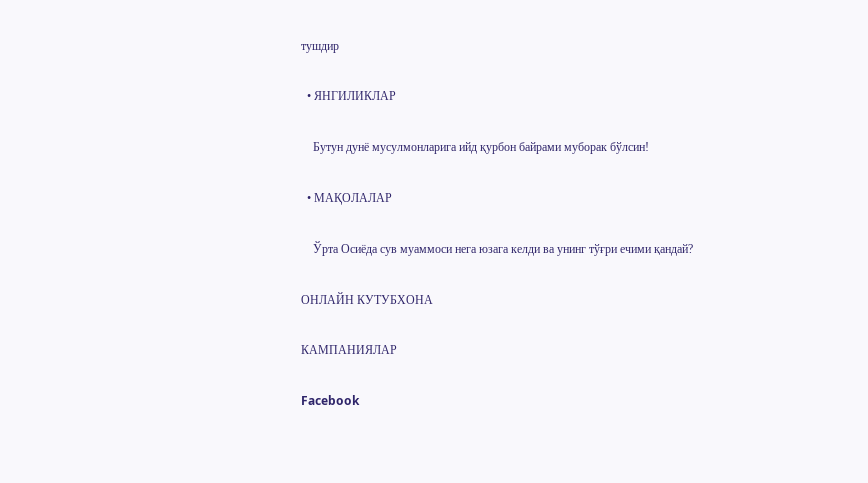тушдир

  • ЯНГИЛИКЛАР

    Бутун дунё мусулмонларига ийд қурбон байрами муборак бўлсин!

  • МАҚОЛАЛАР

    Ўрта Осиёда сув муаммоси нега юзага келди ва унинг тўғри ечими қандай?

ОНЛАЙН КУТУБХОНА

КАМПАНИЯЛАР

Facebook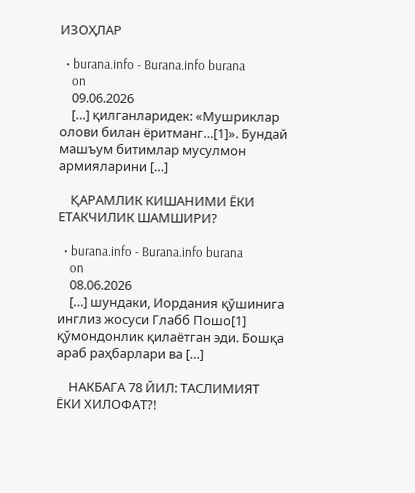ИЗОҲЛАР

  • burana.info - Burana.info burana
    on
    09.06.2026
    […] қилганларидек: «Мушриклар олови билан ёритманг…[1]». Бундай машъум битимлар мусулмон армияларини […]

    ҚАРАМЛИК КИШАНИМИ ЁКИ ЕТАКЧИЛИК ШАМШИРИ?

  • burana.info - Burana.info burana
    on
    08.06.2026
    […] шундаки, Иордания қўшинига инглиз жосуси Глабб Пошо[1] қўмондонлик қилаётган эди. Бошқа араб раҳбарлари ва […]

    НАКБАГА 78 ЙИЛ: ТАСЛИМИЯТ ЁКИ ХИЛОФАТ?!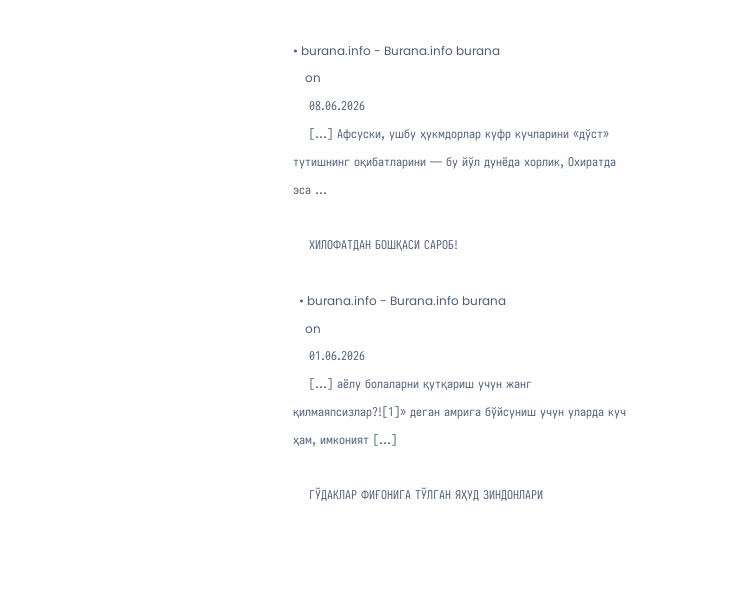• burana.info - Burana.info burana
    on
    08.06.2026
    […] Афсуски, ушбу ҳукмдорлар куфр кучларини «дўст» тутишнинг оқибатларини — бу йўл дунёда хорлик, Охиратда эса ...

    ХИЛОФАТДАН БОШҚАСИ САРОБ!

  • burana.info - Burana.info burana
    on
    01.06.2026
    […] аёлу болаларни қутқариш учун жанг қилмаяпсизлар?![1]» деган амрига бўйсуниш учун уларда куч ҳам, имконият […]

    ГЎДАКЛАР ФИҒОНИГА ТЎЛГАН ЯҲУД ЗИНДОНЛАРИ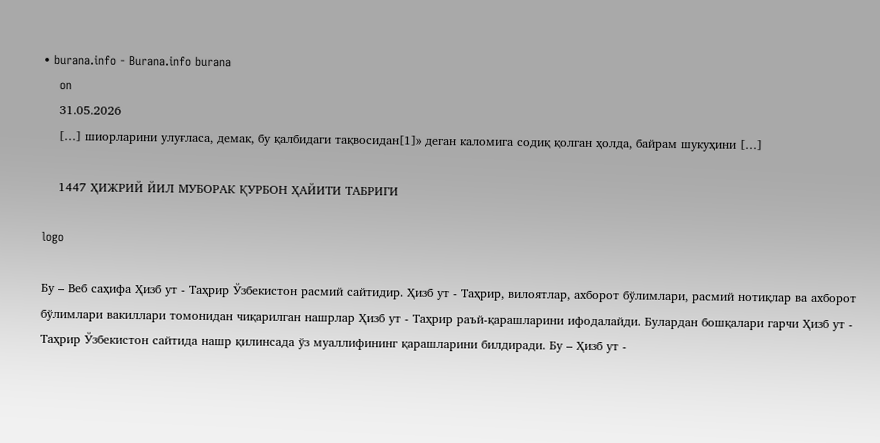• burana.info - Burana.info burana
    on
    31.05.2026
    […] шиорларини улуғласа, демак, бу қалбидаги тақвосидан[1]» деган каломига содиқ қолган ҳолда, байрам шукуҳини […]

    1447 ҲИЖРИЙ ЙИЛ МУБОРАК ҚУРБОН ҲАЙИТИ ТАБРИГИ

logo

Бу – Веб саҳифа Ҳизб ут - Таҳрир Ўзбекистон расмий сайтидир. Ҳизб ут - Таҳрир, вилоятлар, ахборот бўлимлари, расмий нотиқлар ва ахборот бўлимлари вакиллари томонидан чиқарилган нашрлар Ҳизб ут - Таҳрир раъй-қарашларини ифодалайди. Булардан бошқалари гарчи Ҳизб ут - Таҳрир Ўзбекистон сайтида нашр қилинсада ўз муаллифининг қарашларини билдиради. Бу – Ҳизб ут -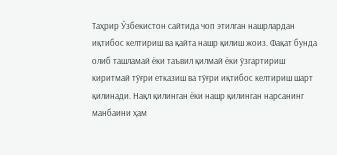Таҳрир Ўзбекистон сайтида чоп этилган нашрлардан иқтибос келтириш ва қайта нашр қилиш жоиз. Фақат бунда олиб ташламай ёки таъвил қилмай ёки ўзгартириш киритмай тўғри етказиш ва тўғри иқтибос келтириш шарт қилинади. Нақл қилинган ёки нашр қилинган нарсанинг манбаини ҳам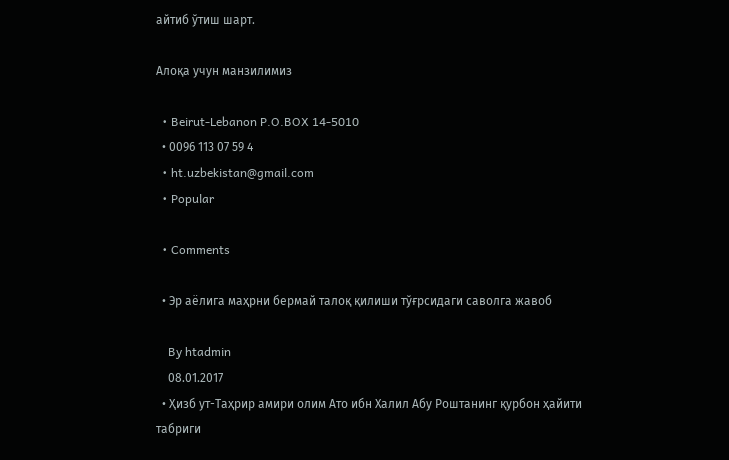айтиб ўтиш шарт.

Алоқа учун манзилимиз

  • Beirut-Lebanon P.O.BOX 14-5010
  • 0096 113 07 59 4
  • ht.uzbekistan@gmail.com
  • Popular

  • Comments

  • Эр аёлига маҳрни бермай талоқ қилиши тўғрсидаги саволга жавоб

    By htadmin
    08.01.2017
  • Ҳизб ут-Таҳрир амири олим Ато ибн Халил Абу Роштанинг қурбон ҳайити табриги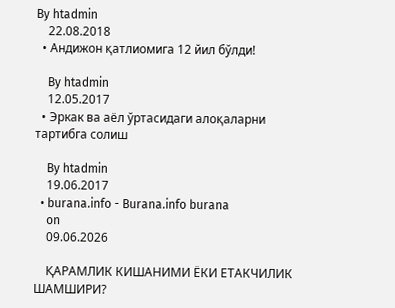By htadmin
    22.08.2018
  • Андижон қатлиомига 12 йил бўлди!

    By htadmin
    12.05.2017
  • Эркак ва аёл ўртасидаги алоқаларни тартибга солиш

    By htadmin
    19.06.2017
  • burana.info - Burana.info burana
    on
    09.06.2026

    ҚАРАМЛИК КИШАНИМИ ЁКИ ЕТАКЧИЛИК ШАМШИРИ?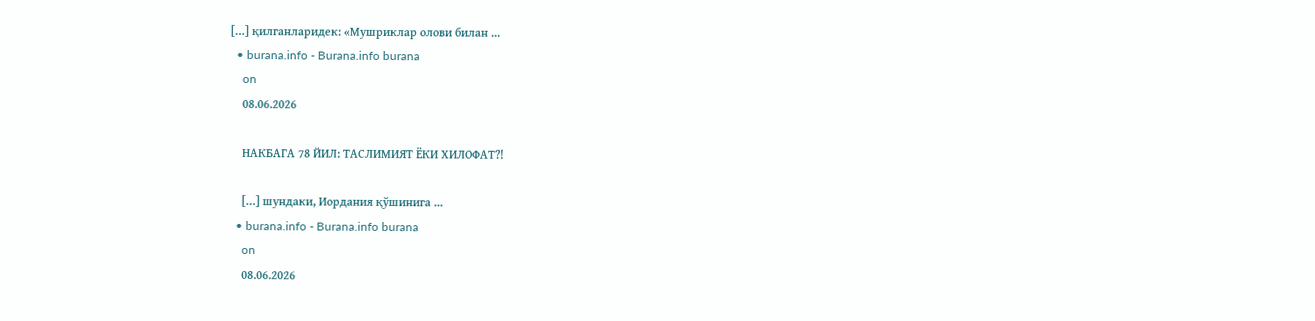[…] қилганларидек: «Мушриклар олови билан ...
  • burana.info - Burana.info burana
    on
    08.06.2026

    НАКБАГА 78 ЙИЛ: ТАСЛИМИЯТ ЁКИ ХИЛОФАТ?!

    […] шундаки, Иордания қўшинига ...
  • burana.info - Burana.info burana
    on
    08.06.2026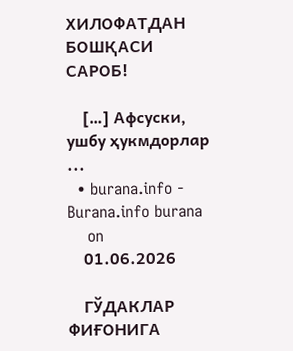ХИЛОФАТДАН БОШҚАСИ САРОБ!

    […] Афсуски, ушбу ҳукмдорлар ...
  • burana.info - Burana.info burana
    on
    01.06.2026

    ГЎДАКЛАР ФИҒОНИГА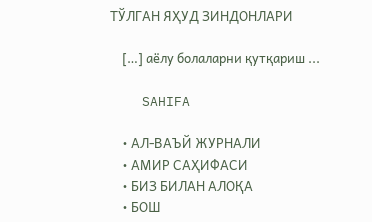ТЎЛГАН ЯҲУД ЗИНДОНЛАРИ

    […] аёлу болаларни қутқариш ...

    SAHIFA

    • АЛ-ВАЪЙ ЖУРНАЛИ
    • АМИР САҲИФАСИ
    • БИЗ БИЛАН АЛОҚА
    • БОШ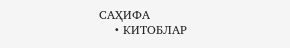САҲИФА
    • КИТОБЛАР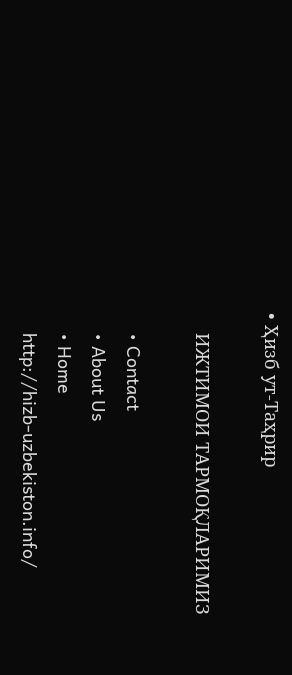• Ҳизб ут-Таҳрир

    ИЖТИМОИ ТАРМОҚЛАРИМИЗ

    • Contact
    • About Us
    • Home
    http://hizb-uzbekiston.info/